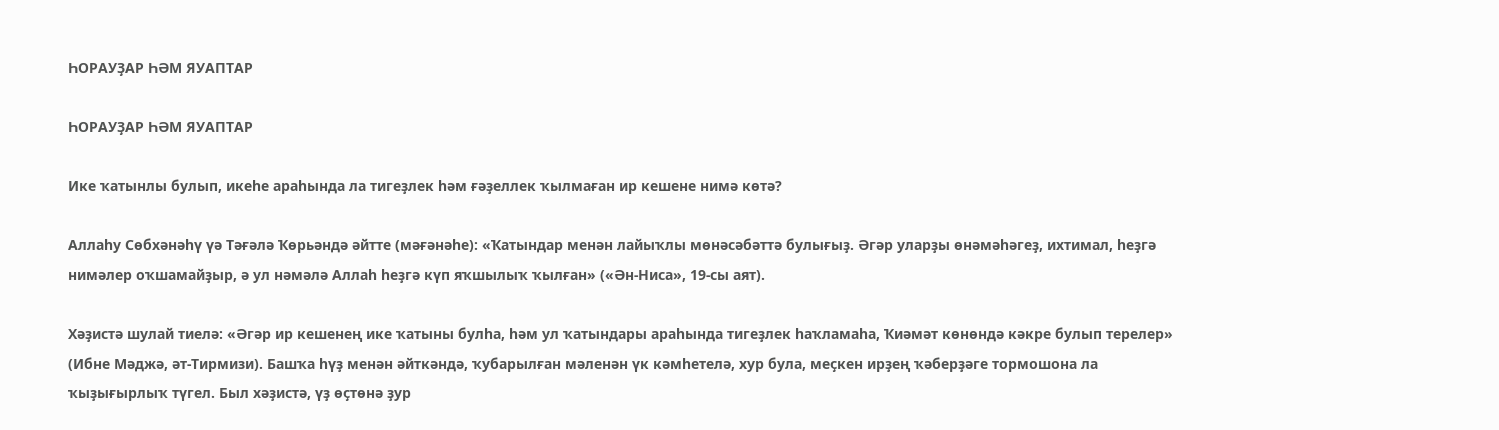ҺОРАУҘАР ҺӘМ ЯУАПТАР

ҺОРАУҘАР ҺӘМ ЯУАПТАР

Ике ҡатынлы булып, икеһе араһында ла тигеҙлек һәм ғәҙеллек ҡылмаған ир кешене нимә көтә?

Аллаһу Сөбхәнәһү үә Тәғәлә Ҡөрьәндә әйтте (мәғәнәһе): «Ҡатындар менән лайыҡлы мөнәсәбәттә булығыҙ. Әгәр уларҙы өнәмәһәгеҙ, ихтимал, һеҙгә нимәлер оҡшамайҙыр, ә ул нәмәлә Аллаһ һеҙгә күп яҡшылыҡ ҡылған» («Ән-Ниса», 19-сы аят).

Хәҙистә шулай тиелә: «Әгәр ир кешенең ике ҡатыны булһа, һәм ул ҡатындары араһында тигеҙлек һаҡламаһа, Ҡиәмәт көнөндә кәкре булып терелер» (Ибне Мәджә, әт-Тирмизи). Башҡа һүҙ менән әйткәндә, ҡубарылған мәленән үк кәмһетелә, хур була, меҫкен ирҙең ҡәберҙәге тормошона ла ҡыҙығырлыҡ түгел. Был хәҙистә, үҙ өҫтөнә ҙур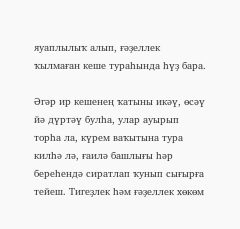яуаплылыҡ алып, ғәҙеллек ҡылмаған кеше тураһында һүҙ бара.

Әгәр ир кешенең ҡатыны икәү, өсәү йә дүртәү булһа, улар ауырып торһа ла, күрем ваҡытына тура килһә лә, ғаилә башлығы һәр береһендә сиратлап ҡунып сығырға тейеш. Тигеҙлек һәм ғәҙеллек хөкөм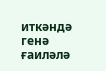иткәндә генә ғаиләлә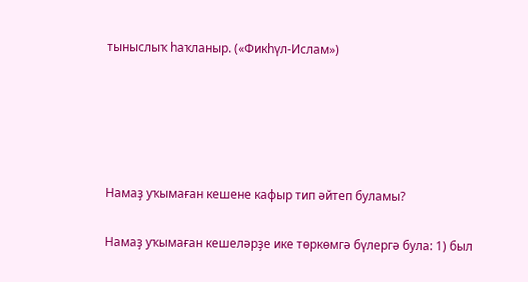тыныслыҡ һаҡланыр. («Фикһүл-Ислам»)





Намаҙ уҡымаған кешене кафыр тип әйтеп буламы?

Намаҙ уҡымаған кешеләрҙе ике төркөмгә бүлергә була: 1) был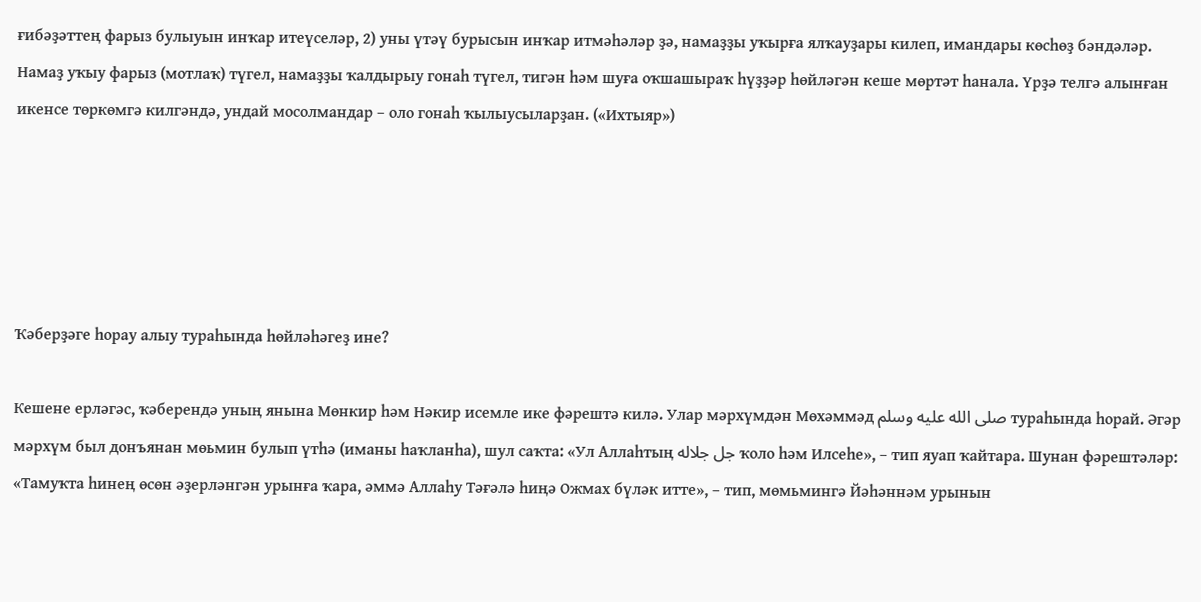ғибәҙәттең фарыз булыуын инҡар итеүселәр, 2) уны үтәү бурысын инҡар итмәһәләр ҙә, намаҙҙы уҡырға ялҡауҙары килеп, имандары көсһөҙ бәндәләр. Намаҙ уҡыу фарыз (мотлаҡ) түгел, намаҙҙы ҡалдырыу гонаһ түгел, тигән һәм шуға оҡшашыраҡ һүҙҙәр һөйләгән кеше мөртәт һанала. Үрҙә телгә алынған икенсе төркөмгә килгәндә, ундай мосолмандар – оло гонаһ ҡылыусыларҙан. («Ихтыяр»)





Ҡәберҙәге һорау алыу тураһында һөйләһәгеҙ ине?

Кешене ерләгәс, ҡәберендә уның янына Мөнкир һәм Нәкир исемле ике фәрештә килә. Улар мәрхүмдән Мөхәммәд صلى الله عليه وسلم тураһында һорай. Әгәр мәрхүм был донъянан мөьмин булып үтһә (иманы һаҡланһа), шул саҡта: «Ул Аллаһтың جل جلاله ҡоло һәм Илсеһе», – тип яуап ҡайтара. Шунан фәрештәләр: «Тамуҡта һинең өсөн әҙерләнгән урынға ҡара, әммә Аллаһу Тәғәлә һиңә Ожмах бүләк итте», – тип, мөмьмингә Йәһәннәм урынын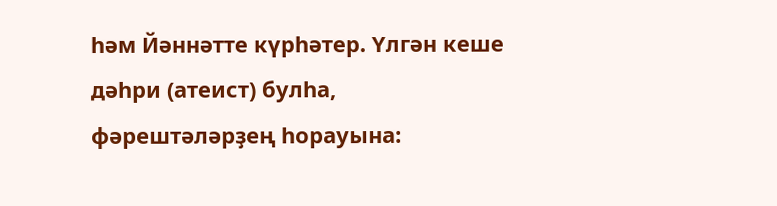һәм Йәннәтте күрһәтер. Үлгән кеше дәһри (атеист) булһа, фәрештәләрҙең һорауына: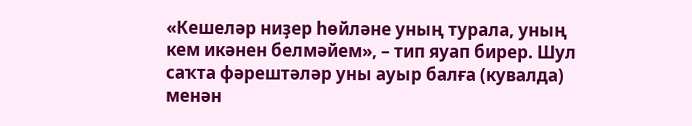«Кешеләр ниҙер һөйләне уның турала, уның кем икәнен белмәйем», – тип яуап бирер. Шул саҡта фәрештәләр уны ауыр балға (кувалда) менән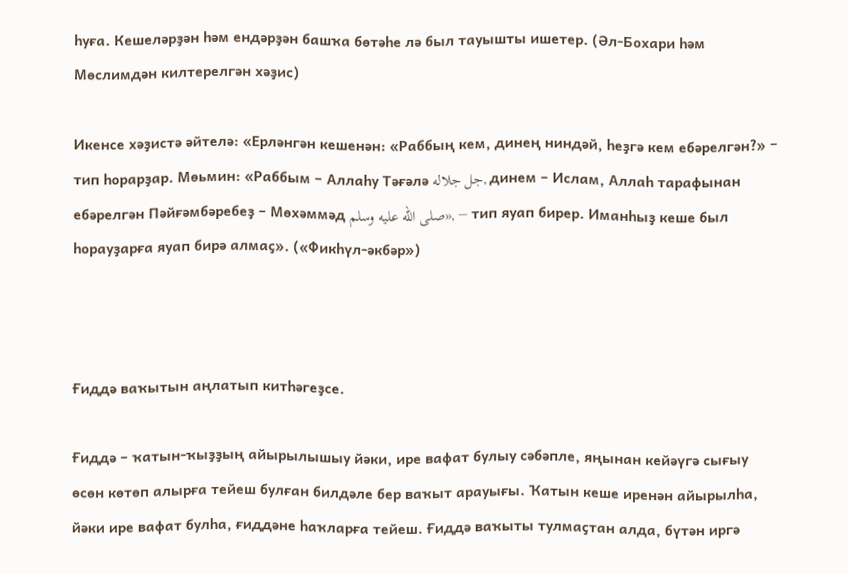һуға. Кешеләрҙән һәм ендәрҙән башҡа бөтәһе лә был тауышты ишетер. (Әл-Бохари һәм Мөслимдән килтерелгән хәҙис)

Икенсе хәҙистә әйтелә: «Ерләнгән кешенән: «Раббың кем, динең ниндәй, һеҙгә кем ебәрелгән?» − тип һорарҙар. Мөьмин: «Раббым – Аллаhу Тәғәлә جل جلاله, динем – Ислам, Аллаһ тарафынан ебәрелгән Пәйғәмбәребеҙ – Мөхәммәд صلى الله عليه وسلم», − тип яуап бирер. Иманһыҙ кеше был һорауҙарға яуап бирә алмаҫ». («Фикһүл-әкбәр»)



Ғиддә ваҡытын аңлатып китһәгеҙсе.

Ғиддә – ҡатын-ҡыҙҙың айырылышыу йәки, ире вафат булыу сәбәпле, яңынан кейәүгә сығыу өсөн көтөп алырға тейеш булған билдәле бер ваҡыт арауығы. Ҡатын кеше иренән айырылһа, йәки ире вафат булһа, ғиддәне һаҡларға тейеш. Ғиддә ваҡыты тулмаҫтан алда, бүтән иргә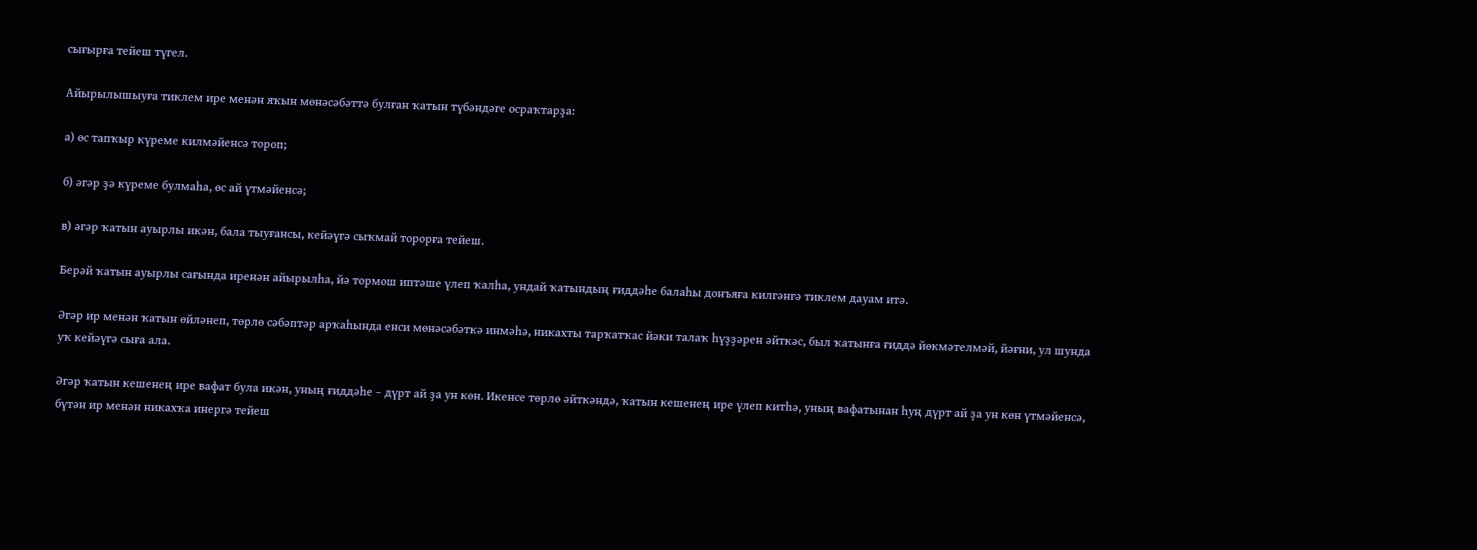сығырға тейеш түгел.

Айырылышыуға тиклем ире менән яҡын мөнәсәбәттә булған ҡатын түбәндәге осраҡтарҙа:

а) өс тапҡыр күреме килмәйенсә тороп;

б) әгәр ҙә күреме булмаһа, өс ай үтмәйенсә;

в) әгәр ҡатын ауырлы икән, бала тыуғансы, кейәүгә сыҡмай торорға тейеш.

Берәй ҡатын ауырлы сағында иренән айырылһа, йә тормош иптәше үлеп ҡалһа, ундай ҡатындың ғиддәһе балаһы донъяға килгәнгә тиклем дауам итә.

Әгәр ир менән ҡатын өйләнеп, төрлө сәбәптәр арҡаһында енси мөнәсәбәткә инмәһә, никахты тарҡатҡас йәки талаҡ һүҙҙәрен әйткәс, был ҡатынға ғиддә йөкмәтелмәй, йәғни, ул шунда уҡ кейәүгә сыға ала.

Әгәр ҡатын кешенең ире вафат була икән, уның ғиддәһе – дүрт ай ҙа ун көн. Икенсе төрлө әйткәндә, ҡатын кешенең ире үлеп китһә, уның вафатынан һуң дүрт ай ҙа ун көн үтмәйенсә, бүтән ир менән никахҡа инергә тейеш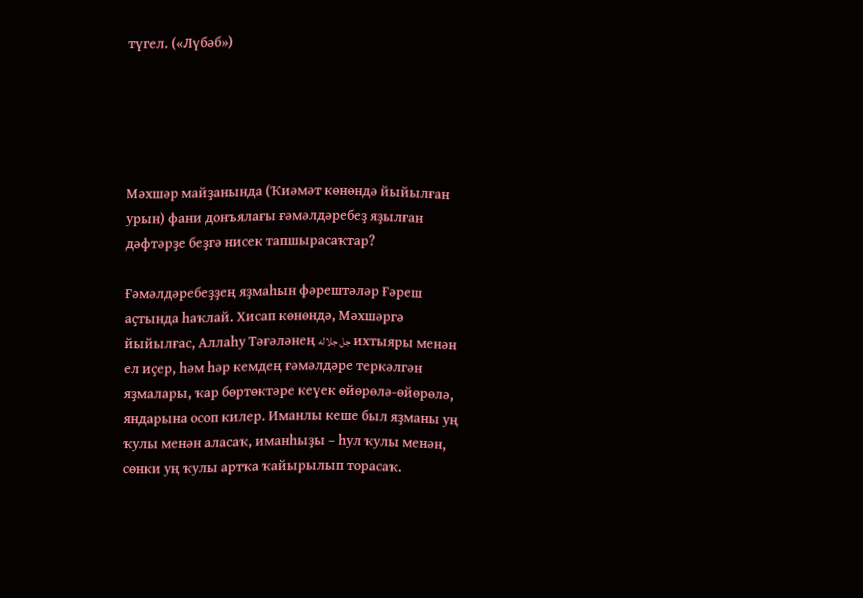түгел. («Лүбәб»)





Мәхшәр майҙанында (Ҡиәмәт көнөндә йыйылған урын) фани донъялағы ғәмәлдәребеҙ яҙылған дәфтәрҙе беҙгә нисек тапшырасаҡтар?

Ғәмәлдәребеҙҙең яҙмаһын фәрештәләр Ғәреш аҫтында һаҡлай. Хисап көнөндә, Мәхшәргә йыйылғас, Аллаһу Тәғәләнең جل جلاله ихтыяры менән ел иҫер, һәм һәр кемдең ғәмәлдәре теркәлгән яҙмалары, ҡар бөртөктәре кеүек өйөрөлә-өйөрөлә, яндарына осоп килер. Иманлы кеше был яҙманы уң ҡулы менән аласаҡ, иманһыҙы – һул ҡулы менән, сөнки уң ҡулы артҡа ҡайырылып торасаҡ.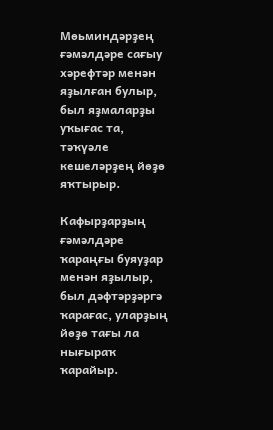Мөьминдәрҙең ғәмәлдәре сағыу хәрефтәр менән яҙылған булыр, был яҙмаларҙы уҡығас та, тәҡүәле кешеләрҙең йөҙө яҡтырыр.

Кафырҙарҙың ғәмәлдәре ҡараңғы буяуҙар менән яҙылыр, был дәфтәрҙәргә ҡарағас, уларҙың йөҙө тағы ла нығыраҡ ҡарайыр.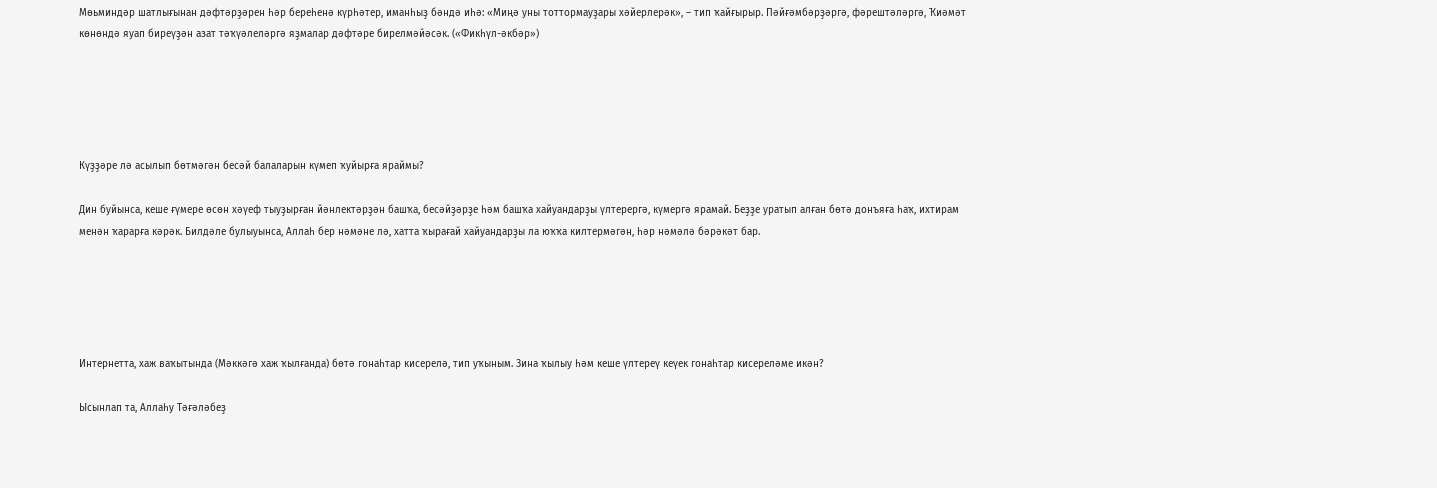Мөьминдәр шатлығынан дәфтәрҙәрен һәр береһенә күрһәтер, иманһыҙ бәндә иһә: «Миңә уны тоттормауҙары хәйерлерәк», – тип ҡайғырыр. Пәйғәмбәрҙәргә, фәрештәләргә, Ҡиәмәт көнөндә яуап биреүҙән азат тәҡүәлеләргә яҙмалар дәфтәре бирелмәйәсәк. («Фикһүл-әкбәр»)





Күҙҙәре лә асылып бөтмәгән бесәй балаларын күмеп ҡуйырға яраймы?

Дин буйынса, кеше ғүмере өсөн хәүеф тыуҙырған йәнлектәрҙән башҡа, бесәйҙәрҙе һәм башҡа хайуандарҙы үлтерергә, күмергә ярамай. Беҙҙе уратып алған бөтә донъяға һаҡ, ихтирам менән ҡарарға кәрәк. Билдәле булыуынса, Аллаһ бер нәмәне лә, хатта ҡырағай хайуандарҙы ла юҡҡа килтермәгән, һәр нәмәлә бәрәкәт бар.





Интернетта, хаж ваҡытында (Мәккәгә хаж ҡылғанда) бөтә гонаһтар кисерелә, тип уҡыным. Зина ҡылыу һәм кеше үлтереү кеүек гонаһтар кисереләме икән?

Ысынлап та, Аллаһу Тәғәләбеҙ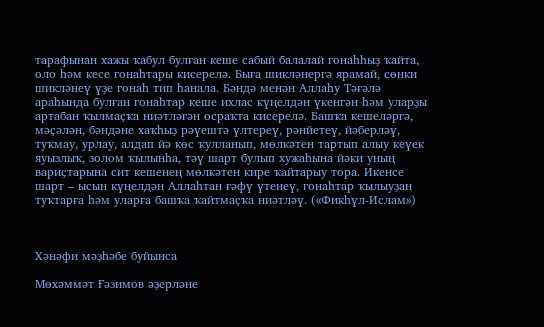тарафынан хажы ҡабул булған кеше сабый балалай гонаһһыҙ ҡайта, оло һәм кесе гонаһтары кисерелә. Быға шикләнергә ярамай, сөнки шикләнеү үҙе гонаһ тип һанала. Бәндә менән Аллаһу Тәғәлә араһында булған гонаһтар кеше ихлас күңелдән үкенгән һәм уларҙы артабан ҡылмаҫҡа ниәтләгән осраҡта кисерелә. Башҡа кешеләргә, мәҫәлән, бәндәне хаҡһыҙ рәүештә үлтереү, рәнйетеү, йәберләү, туҡмау, урлау, алдап йә көс ҡулланып, мөлкәтен тартып алыу кеүек яуызлыҡ, золом ҡылынһа, тәү шарт булып хужаһына йәки уның вариҫтарына сит кешенең мөлкәтен кире ҡайтарыу тора. Икенсе шарт – ысын күңелдән Аллаһтан ғәфү үтенеү, гонаһтар ҡылыуҙан туҡтарға һәм уларға башҡа ҡайтмаҫҡа ниәтләү. («Фикһүл-Ислам»)



Хәнәфи мәҙһәбе буйынса

Мөхәммәт Ғәзимов әҙерләне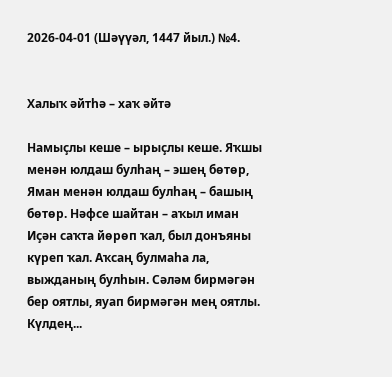2026-04-01 (Шәүүәл, 1447 йыл.) №4.


Халыҡ әйтһә – хаҡ әйтә

Намыҫлы кеше – ырыҫлы кеше. Яҡшы менән юлдаш булһаң – эшең бөтөр, Яман менән юлдаш булһаң – башың бөтөр. Нәфсе шайтан – аҡыл иман Иҫән саҡта йөрөп ҡал, был донъяны күреп ҡал. Аҡсаң булмаһа ла, выжданың булһын. Сәләм бирмәгән бер оятлы, яуап бирмәгән мең оятлы. Күлдең...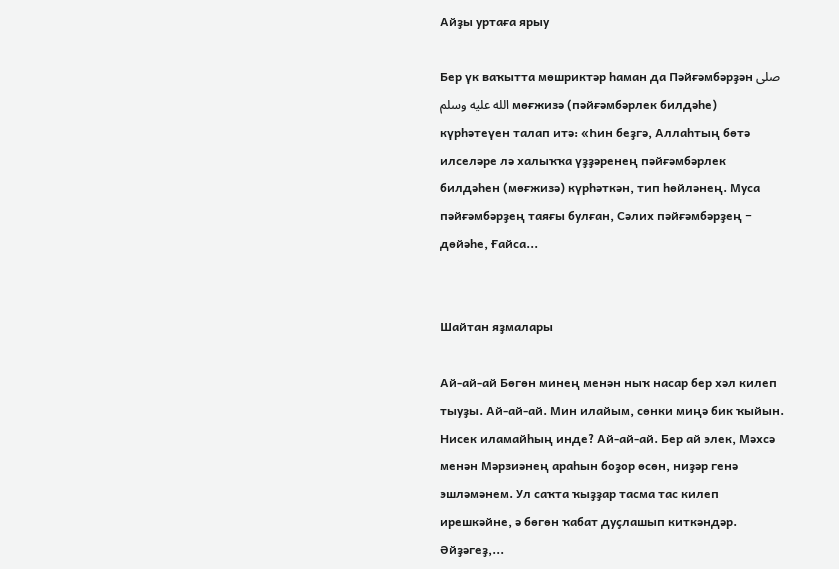Айҙы уртаға ярыу

Бер үк ваҡытта мөшриктәр һаман да Пәйғәмбәрҙән صلى الله عليه وسلم мөғжизә (пәйғәмбәрлек билдәһе) күрһәтеүен талап итә: «Һин беҙгә, Аллаһтың бөтә илселәре лә халыҡҡа үҙҙәренең пәйғәмбәрлек билдәһен (мөғжизә) күрһәткән, тип һөйләнең. Муса пәйғәмбәрҙең таяғы булған, Сәлих пәйғәмбәрҙең − дөйәһе, Ғайса...


Шайтан яҙмалары

Ай-ай-ай Бөгөн минең менән ныҡ насар бер хәл килеп тыуҙы. Ай-ай-ай. Мин илайым, сөнки миңә бик ҡыйын. Нисек иламайһың инде? Ай-ай-ай. Бер ай элек, Мәхсә менән Мәрзиәнең араһын боҙор өсөн, ниҙәр генә эшләмәнем. Ул саҡта ҡыҙҙар тасма тас килеп ирешкәйне, ә бөгөн ҡабат дуҫлашып киткәндәр. Әйҙәгеҙ,...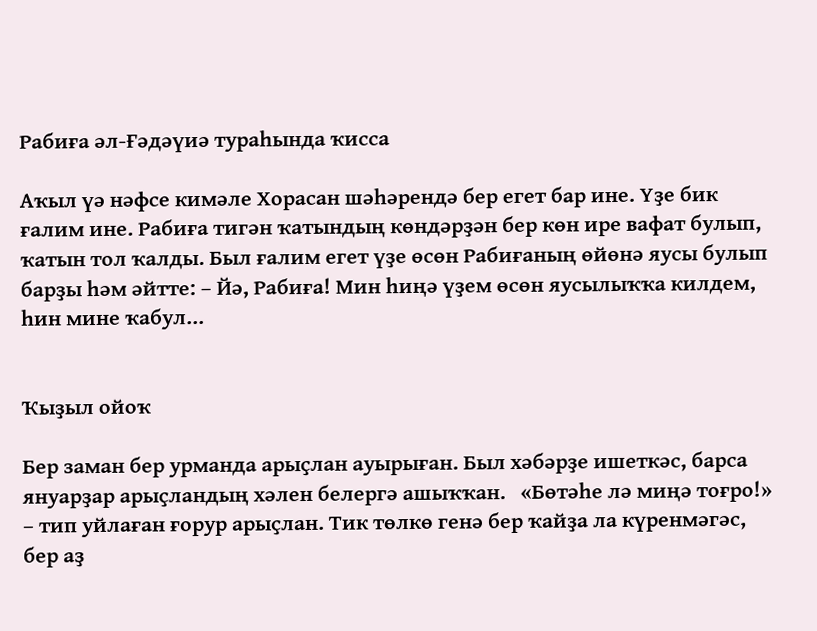Рабиға әл-Ғәдәүиә тураһында ҡисса

Аҡыл үә нәфсе кимәле Хорасан шәһәрендә бер егет бар ине. Үҙе бик ғалим ине. Рабиға тигән ҡатындың көндәрҙән бер көн ире вафат булып, ҡатын тол ҡалды. Был ғалим егет үҙе өсөн Рабиғаның өйөнә яусы булып барҙы һәм әйтте: – Йә, Рабиға! Мин һиңә үҙем өсөн яусылыҡҡа килдем, һин мине ҡабул...


Ҡыҙыл ойоҡ

Бер заман бер урманда арыҫлан ауырыған. Был хәбәрҙе ишеткәс, барса януарҙар арыҫландың хәлен белергә ашыҡҡан.   «Бөтәһе лә миңә тоғро!» – тип уйлаған ғорур арыҫлан. Тик төлкө генә бер ҡайҙа ла күренмәгәс, бер аҙ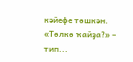кәйефе төшкән. «Төлкө ҡайҙа?» – тип...